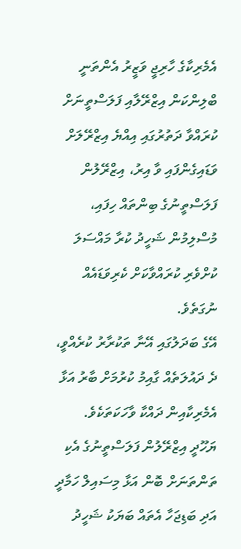އެމެރިކާގެ ހާރިޖީ ވަޒީރު އެންތަނީ ބްލިންކަން އިޒްރޭލާއި ފަލަސްތީނަށް ކުރައްވާ ދަތުރުގައި އިއްޔެ އިޒްރޭލަށް ވަޑައިގެންފައި ވާ އިރު، އިޒްރޭލުން ފަލަސްތީނުގެ ބިންތައް ހިފައި، މުސްލިމުން ޝަހީދު ކުރާ މައްސަލަ ކުށްވެރި ކުރައްވާކަށް ކެރިވަޑައެއް ނުގަތެވެ.
އޭގެ ބަދަލުގައި އޭނާ ތަކުރާރު ކުރެއްވީ، ދެ ދައުލަތެއް ގާއިމު ކުރުމަށް ބާރު އަޅާ އެމެރިކާއިން ދައްކާ ވާހަކަތަކެވެ.
ޔަހޫދީ އިޒްރޭލުން ފަލަސްތީނުގެ އެކި ތަންތަނަށް ބޮން އަޅާ މިސައިލް ހަމާދީ އަދި ބަޑިޖަހާ އެތައް ބަޔަކު ޝަހީދު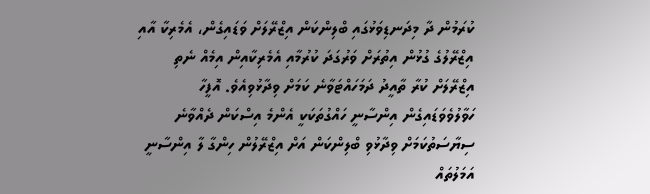ކުރަމުން ދާ މިދަނޑިވަޅުގައި ބްލިންކަން އިޒްރޭލަށް ވަޑައިގެން، އެމެރިކާ އާއި އިޒްރޭލުގެ ގުޅުން އިތުރަށް ވަރުގަދަ ކުރުމާއި އެމެރިކާއިން އިމެއް ނެތި އިޒްރޭލަށް ކުރާ ތާއީދު ދަމަހައްޓަވާނެ ކަމަށް ވިދާޅުވިއެވެ. އޮފީހާ ހަވާލުވެވަޑައިގެން އިންސާނީ ހައްގުތަކަކީ އެންމެ އިސްކަން ދެއްވާނެ ސިޔާސަތުކަމަށް ވިދާޅުވި ބްލިންކަން އަށް އިޒްރޭލުން ހިންގާ ލާ އިންސާނީ އަމަލުތައް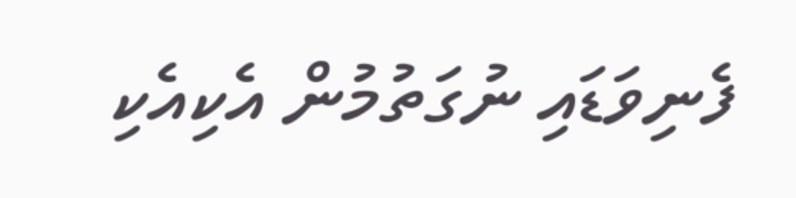ފެނިވަޑައި ނުގަތުމުން އެކިއެކި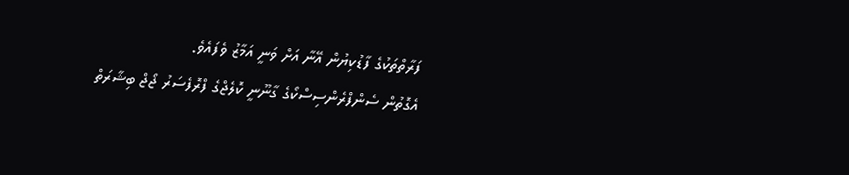ފަރާތްތަކުގެ ފާޑުކިޔުން އޭނާ އަށް ވަނީ އަމާޒު ވެފައެވެ.
އެގޮތުން ސެންފްރެންސިސްކޯގެ ގާނޫނީ ކޮލެޖްގެ ފްރޮފެސަރު ޖޯޖް ބިޝާރަތް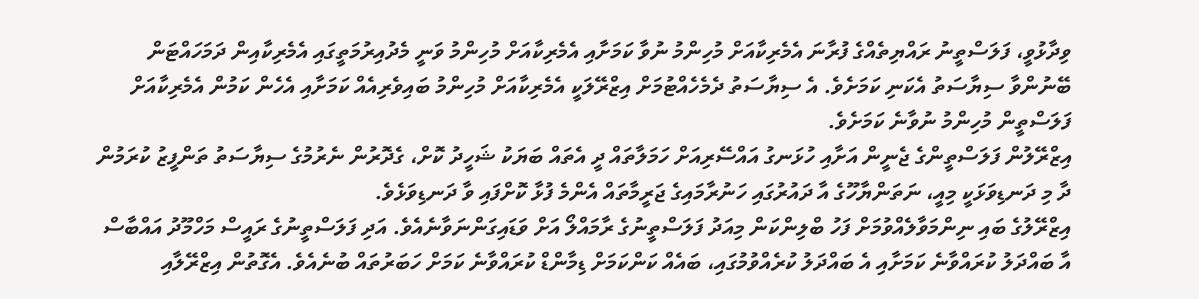ވިދާޅުވީ، ފަލަސްތީނު ރައްޔިތެއްގެ ފުރާނަ އެމެރިކާއަށް މުހިންމު ނުވާ ކަމަށާއި އެމެރިކާއަށް މުހިންމު ވަނީ މެދުއިރުމަތީގައި އެމެރިކާއިން ދަމަހައްޓަން ބޭނުންވާ ސިޔާސަތު އެކަނި ކަމަށެވެ. އެ ސިޔާސަތު ދެމެހެއްޓުމަށް އިޒްރޭލަކީ އެމެރިކާއަށް މުހިންމު ބައިވެރިއެއް ކަމަށާއި އެހެން ކަމުން އެމެރިކާއަށް ފަލަސްތީން މުހިންމު ނުވާނެ ކަމަށެވެ.
އިޒްރޭލުން ފަލަސްތީންގެ ޖެނީން އަށާއި ހުޅަނގު އައްސޭރިއަށް ހަމަލާތައް ދީ އެތައް ބަޔަކު ޝަހީދު ކޮށް، ގެދޮރުން ނެރުމުގެ ސިޔާސަތު ތަންފީޒު ކުރަމުން ދާ މި ދަނޑިވަޅަކީ މިއީ، ނަތަންޔާހޫގެ އާ ދައުރުގައި ހަނުރާމައިގެ ޖަރީމާތައް އެންމެ ފުޅާ ކޮށްފައި ވާ ދަނޑިވަޅެވެ.
އިޒްރޭލުގެ ބައި ނިންމަވާލެއްވުމަށް ފަހު ބްލިންކަން މިއަދު ފަލަސްތީނުގެ ރާމައްލޯ އަށް ވަޑައިގަންނަވާނެއެވެ. އަދި ފަލަސްތީނުގެ ރައީސް މަހްމޫދު އައްބާސް އާ ބައްދަލު ކުރައްވާނެ ކަމަށާއި އެ ބައްދަލު ކުރެއްވުމުގައި، ބައެއް ކަންކަމަށް ޑިމާންޑް ކުރައްވާނެ ކަމަށް ހަބަރުތައް ބުނެއެވެ. އެގޮތުން އިޒްރޭލާއި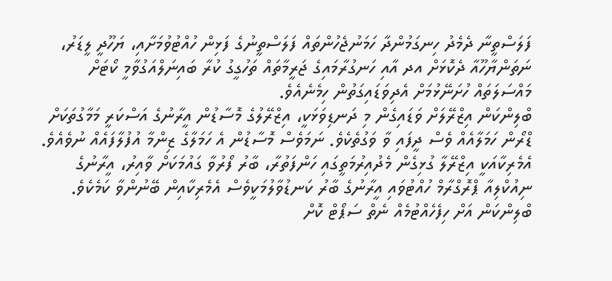ފަލަސްތީނާ ދެމެދު ހިނގަމުންދާ ހަމަނުޖެހުންތައް ފަލަސްތީނުގެ ފަޅިން ހުއްޓުވުމަށާއި، ޔަހޫދީ ލީޑަރު، ނަތަންޔާހޫއާ ދެކޮޅަށް އދ އާއި ހަނގުރާމައިގެ ޖަރީމާތައް ތަހުގީގު ކުރާ ބައިނަލްއަގުވާމީ ކޯޓަށް މައްސަލަތައް ހުށަނޭޅުމަށް އެދިވަޑައިގަތުން ހިމެނެއެވެ.
ބްލިންކަން އިޒްރޭލަށް ވަޑައިގެން މި ދަނޑިވަޅަކީ، އިޒްރޭލުގެ މޮސާޑުން އީރާނުގެ އަސްކަރީ މަމާގުތަކަށް ޑްރޯން ހަމަލާއެއް ވެސް ދީފައި ވާ ވަގުތެކެވެ. ނަމަވެސް މޮސާޑުން އެ ހަމަލާގެ ޒިންމާ އުފުލާފައެއް ނުވެއެވެ.
އެމެރިކާއަކީ އިޒްރޭލާ ގުޅިގެން މެދުއިރުމަތީގައި ހަންފަތުރާ، ބާރު ފޯރުވާ ގައުމަކަށް ވާއިރު، އީރާނުގެ ނިއުކްލިއާ ޕްރޮގްރާމް ހުއްޓުވައި އީރާނުގެ ބާރު ކަނޑުވާލުމަކީވެސް އެމެރިކާއިން ބޭނުންވާ ކަމެކެވެ.
ބްލިންކަން އަށް ހިފެހެއްޓުމެއް ނެތް ސަޕޯޓް ކޮށް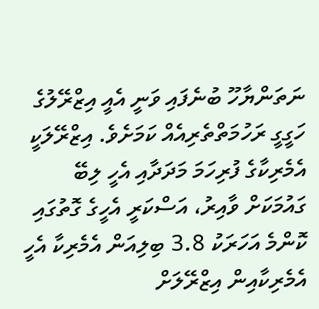ނަތަންޔާހޫ ބުނެފައި ވަނީ އެއީ އިޒްރޭލުގެ ހަގީގީ ރަހުމަތްތެރިއެއް ކަމަށެވެ. އިޒްރޭލަކީ އެމެރިކާގެ ފުރިހަމަ މަދަދާއި އެހީ ލިބޭ ގައުމަކަށް ވާއިރު، އަސްކަރީ އެހީގެ ގޮތުގައި ކޮންމެ އަހަރަކު 3.8 ބިލިއަން އެމެރިކާ އެހީ އެމެރިކާއިން އިޒްރޭލަށް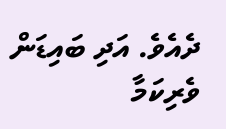ދެއެވެ. އަދި ބައިޑަން ވެރިކަމާ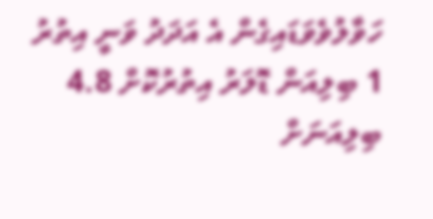ހަވާލުވެވަޑައިގެން އެ އަދަދު ވަނީ އިތުރު 1 ބިލިއަން ޑޮލަރު އިތުރުކޮށް 4.8 ބިލިއަނަށް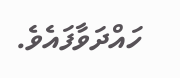ހައްދަވާފައެވެ.